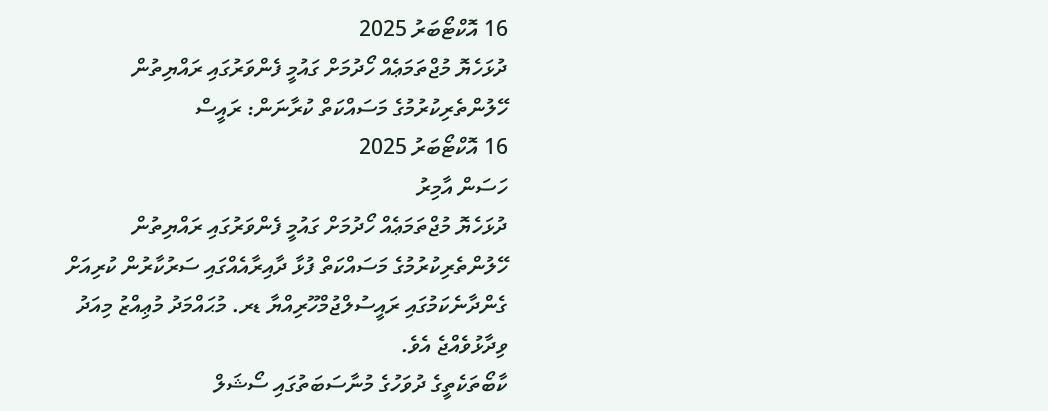16 އޮކްޓޯބަރު 2025
ދުޅަހެޔޮ މުޖްތަމަޢެއް ހޯދުމަށް ގައުމީ ފެންވަރުގައި ރައްޔިތުން ހޭލުންތެރިކުރުމުގެ މަސައްކަތް ކުރާނަން: ރައީސް
16 އޮކްޓޯބަރު 2025
ހަސަން އާމިރު
ދުޅަހެޔޮ މުޖްތަމަޢެއް ހޯދުމަށް ގައުމީ ފެންވަރުގައި ރައްޔިތުން ހޭލުންތެރިކުރުމުގެ މަސައްކަތް ފުޅާ ދާއިރާއެއްގައި ސަރުކާރުން ކުރިއަށް ގެންދާނެކަމުގައި ރައީސުލްޖުމްހޫރިއްޔާ ޑރ. މުޙައްމަދު މުޢިއްޒު މިއަދު ވިދާޅުވެއްޖެ އެވެ.
ކާބޯތަކެތީގެ ދުވަހުގެ މުނާސަބަތުގައި ސޯޝަލް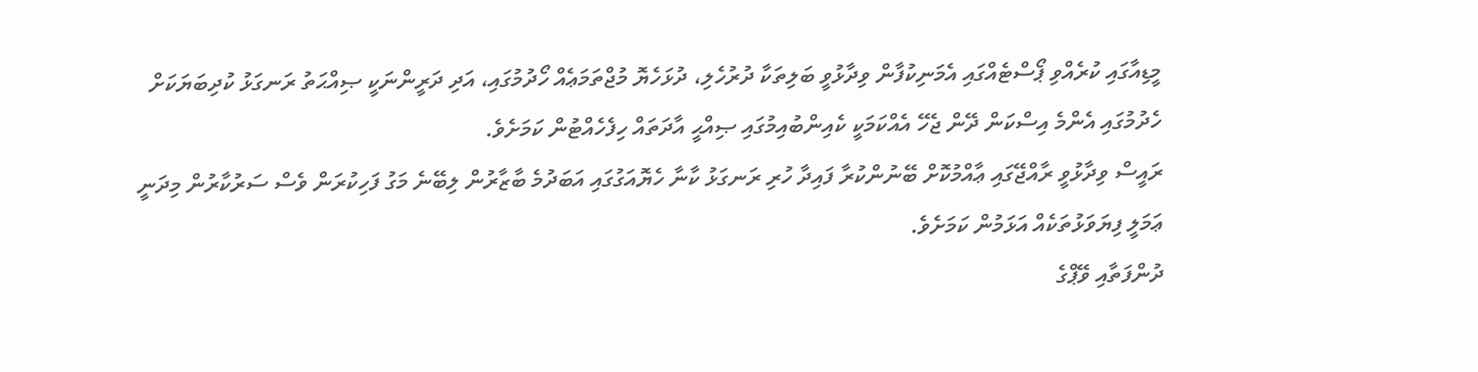މީޑިއާގައި ކުރެއްވި ޕޯސްޓެއްގައި އެމަނިކުފާން ވިދާޅުވީ ބަލިތަކާ ދުރުހެލި، ދުޅަހެޔޮ މުޖްތަމަޢެއް ހޯދުމުގައި، އަދި ދަރީންނަކީ ޞިއްޙަތު ރަނގަޅު ކުދިބަޔަކަށް ހެދުމުގައި އެންމެ އިސްކަން ދޭން ޖެހޭ އެއްކަމަކީ ކެއިންބުއިމުގައި ޞިއްޙީ އާދަތައް ހިފެހެއްޓުން ކަމަށެވެ.
ރައީސް ވިދާޅުވީ ރާއްޖޭގައި ޢާއްމުކޮށް ބޭނުންކުރާ ފައިދާ ހުރި ރަނގަޅު ކާނާ ހެޔޮއަގުގައި އަބަދުމެ ބާޒާރުން ލިބޭނެ މަގު ފަހިކުރަން ވެސް ސަރުކާރުން މިދަނީ ޢަމަލީ ފިޔަވަޅުތަކެއް އަޅަމުން ކަމަށެވެ.
ދުންފަތާއި ވޭޕްގެ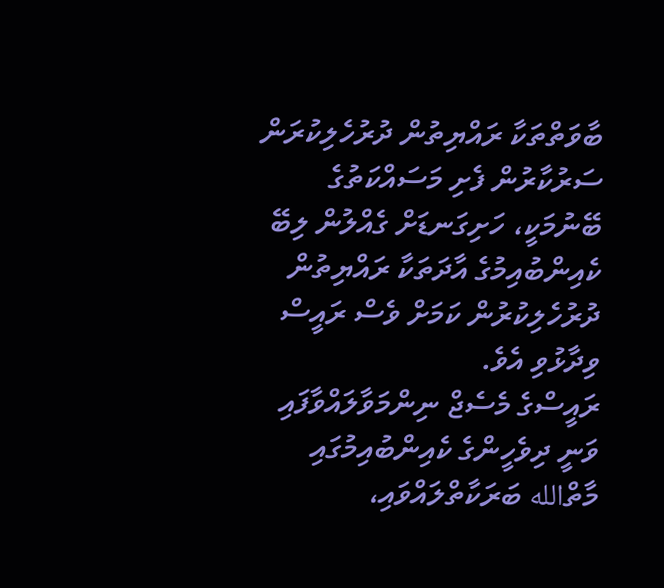ބާވަތްތަކާ ރައްޔިތުން ދުރުހެލިކުރަން ސަރުކާރުން ފެށި މަސައްކަތުގެ ބޭނުމަކީ، ހަށިގަނޑަށް ގެއްލުން ލިބޭ ކެއިންބުއިމުގެ އާދަތަކާ ރައްޔިތުން ދުރުހެލިކުރުން ކަމަށް ވެސް ރައީސް ވިދާޅުވި އެވެ.
ރައީސްގެ މެސެޖް ނިންމަވާލައްވާފައި ވަނީ ދިވެހީންގެ ކެއިންބުއިމުގައި މާތްالله ބަރަކާތްލައްވައި،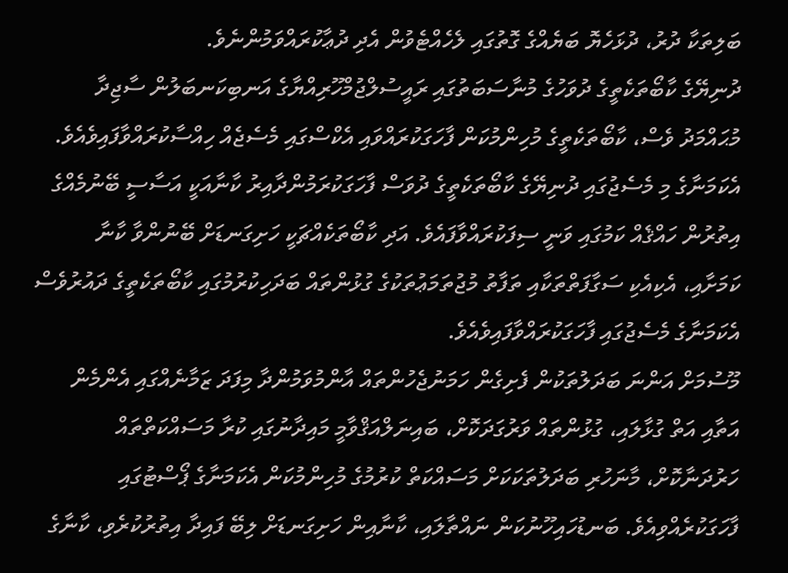ބަލިތަކާ ދުރު، ދުޅަހެޔޮ ބަޔެއްގެ ގޮތުގައި ލެހެއްޓެވުން އެދި ދުޢާކުރައްވަމުންނެވެ.
ދުނިޔޭގެ ކާބޯތަކެތީގެ ދުވަހުގެ މުނާސަބަތުގައި ރައީސުލްޖުމްހޫރިއްޔާގެ އަނބިކަނބަލުން ސާޖިދާ މުޙައްމަދު ވެސް، ކާބޯތަކެތީގެ މުހިންމުކަން ފާހަގަކުރައްވައި އެކްސްގައި މެސެޖެއް ހިއްސާކުރައްވާފައިވެއެވެ. އެކަމަނާގެ މި މެސެޖުގައި ދުނިޔޭގެ ކާބޯތަކެތީގެ ދުވަސް ފާހަގަކުރަމުންދާއިރު ކާނާއަކީ އަސާސީ ބޭނުމެއްގެ އިތުރުން ހައްޤެއް ކަމުގައި ވަނީ ސިފަކުރައްވާފައެވެ. އަދި ކާބޯތަކެއްޗަކީ ހަށިގަނޑަށް ބޭނުންވާ ކާނާ ކަމަށާއި، އެކިއެކި ސަގާފަތްތަކާއި ތަފާތު މުޖުތަމަޢުތަކުގެ ގުޅުންތައް ބަދަހިކުރުމުގައި ކާބޯތަކެތީގެ ދައުރުވެސް އެކަމަނާގެ މެސެޖުގައި ފާހަގަކުރައްވާފައިވެއެވެ.
މޫސުމަށް އަންނަ ބަދަލުތަކުން ފެށިގެން ހަމަނުޖެހުންތައް އާންމުވަމުންދާ މިފަދަ ޒަމާނެއްގައި އެންމެން އަތާއި އަތް ގުޅާލައި، ގުޅުންތައް ވަރުގަދަކޮށް، ބައިނަލްއަޤްވާމީ މައިދާނުގައި ކުރާ މަސައްކަތްތައް ހަރުދަނާކޮށް، މާނަހުރި ބަދަލުތަކަކަށް މަސައްކަތް ކުރުމުގެ މުހިންމުކަން އެކަމަނާގެ ޕޯސްޓުގައި ފާހަގަކުރެއްވިއެވެ. ބަނޑުހައިހޫނުކަން ނައްތާލައި، ކާނާއިން ހަށިގަނޑަށް ލިބޭ ފައިދާ އިތުރުކުރެވި، ކާނާގެ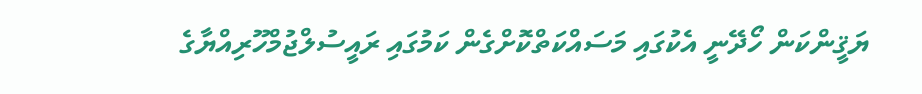ޔަޤީންކަން ހޯދޭނީ އެކުގައި މަސައްކަތްކޮށްގެން ކަމުގައި ރައީސުލްޖުމްހޫރިއްޔާގެ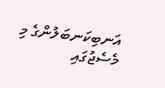އަނބިކަނބަލުންގެ މި މެސެޖުގައި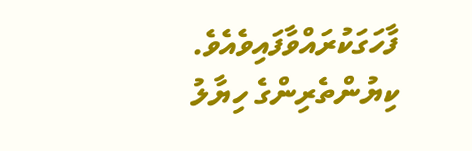ފާހަގަކުރައްވާފައިވެއެވެ.
ކިޔުންތެރިންގެ ހިޔާލު